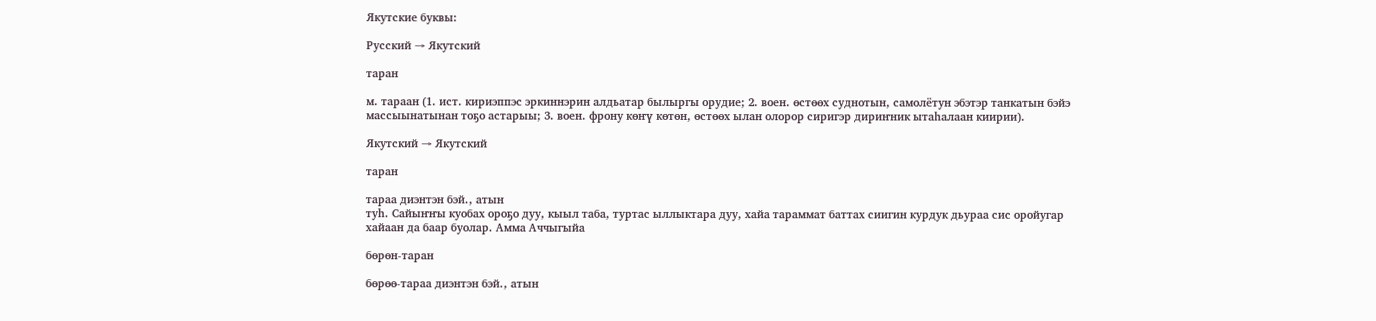Якутские буквы:

Русский → Якутский

таран

м. тараан (1. ист. кириэппэс эркиннэрин алдьатар былыргы орудие; 2. воен. өстөөх суднотын, самолётун эбэтэр танкатын бэйэ массыынатынан тоҕо астарыы; 3. воен. фрону көҥү көтөн, өстөөх ылан олорор сиригэр дириҥник ытаһалаан киирии).

Якутский → Якутский

таран

тараа диэнтэн бэй., атын
туһ. Сайыҥҥы куобах ороҕо дуу, кыыл таба, туртас ыллыктара дуу, хайа тараммат баттах сиигин курдук дьураа сис оройугар хайаан да баар буолар. Амма Аччыгыйа

бөрөн-таран

бөрөө-тараа диэнтэн бэй., атын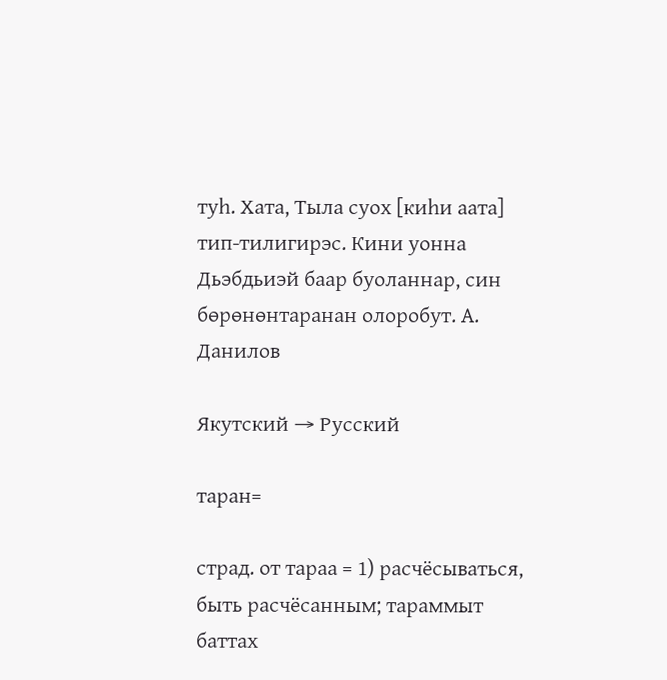туһ. Хата, Тыла суох [киһи аата] тип-тилигирэс. Кини уонна Дьэбдьиэй баар буоланнар, син бөрөнөнтаранан олоробут. А. Данилов

Якутский → Русский

таран=

страд. от тараа = 1) расчёсываться, быть расчёсанным; тараммыт баттах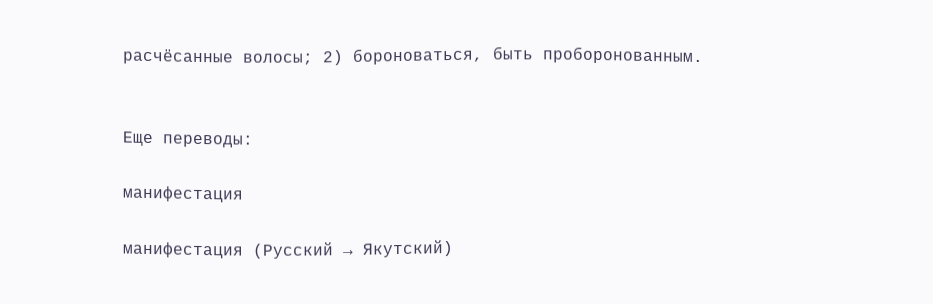расчёсанные волосы; 2) бороноваться, быть проборонованным.


Еще переводы:

манифестация

манифестация (Русский → Якутский)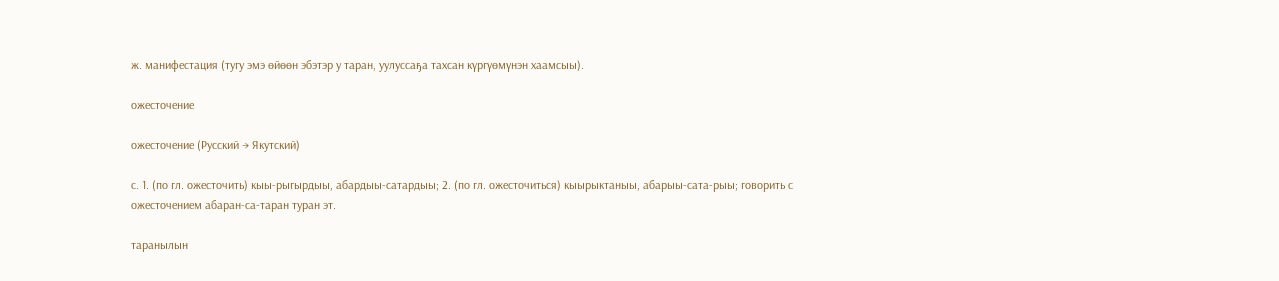ж. манифестация (тугу эмэ өйөөн эбэтэр у таран, уулуссаҕа тахсан күргүөмүнэн хаамсыы).

ожесточение

ожесточение (Русский → Якутский)

с. 1. (по гл. ожесточить) кыы-рыгырдыы, абардыы-сатардыы; 2. (по гл. ожесточиться) кыырыктаныы, абарыы-сата-рыы; говорить с ожесточением абаран-са-таран туран эт.

таранылын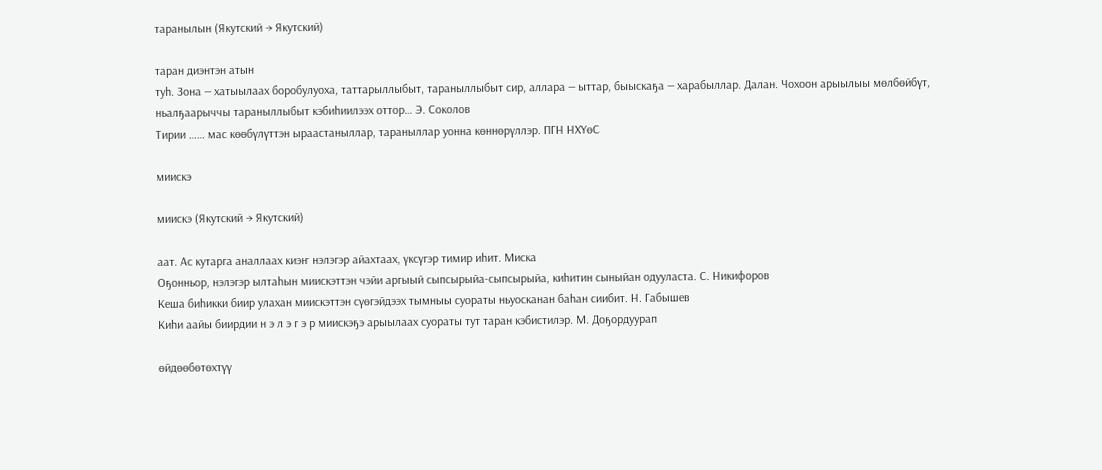таранылын (Якутский → Якутский)

таран диэнтэн атын
туһ. Зона — хатыылаах боробулуоха, таттарыллыбыт, тараныллыбыт сир, аллара — ыттар, быыскаҕа — харабыллар. Далан. Чохоон арыылыы мөлбөйбүт, ньалҕаарыччы тараныллыбыт кэбиһиилээх оттор… Э. Соколов
Тирии …… мас көөбүлүттэн ыраастаныллар, тараныллар уонна көннөрүллэр. ПГН НХҮөС

миискэ

миискэ (Якутский → Якутский)

аат. Ас кутарга аналлаах киэҥ нэлэгэр айахтаах, үксүгэр тимир иһит. Миска
Оҕонньор, нэлэгэр ылтаһын миискэттэн чэйи аргыый сыпсырыйа-сыпсырыйа, киһитин сыныйан одууласта. С. Никифоров
Кеша биһикки биир улахан миискэттэн сүөгэйдээх тымныы суораты ньуосканан баһан сиибит. Н. Габышев
Киһи аайы биирдии н э л э г э р миискэҕэ арыылаах суораты тут таран кэбистилэр. М. Доҕордуурап

өйдөөбөтөхтүү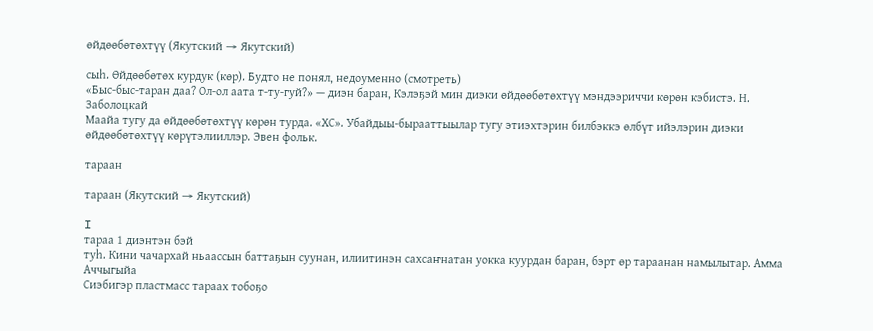өйдөөбөтөхтүү (Якутский → Якутский)

сыһ. Өйдөөбөтөх курдук (көр). Будто не понял, недоуменно (смотреть)
«Быс-быс-таран даа? Ол-ол аата т-ту-гуй?» — диэн баран, Кэлэҕэй мин диэки өйдөөбөтөхтүү мэндээриччи көрөн кэбистэ. Н. Заболоцкай
Маайа тугу да өйдөөбөтөхтүү көрөн турда. «ХС». Убайдыы-бырааттыылар тугу этиэхтэрин билбэккэ өлбүт ийэлэрин диэки өйдөөбөтөхтүү көрүтэлииллэр. Эвен фольк.

тараан

тараан (Якутский → Якутский)

I
тараа 1 диэнтэн бэй
туһ. Кини чачархай ньаассын баттаҕын суунан, илиитинэн сахсаҥнатан уокка куурдан баран, бэрт өр тараанан намылытар. Амма Аччыгыйа
Сиэбигэр пластмасс тараах тобоҕо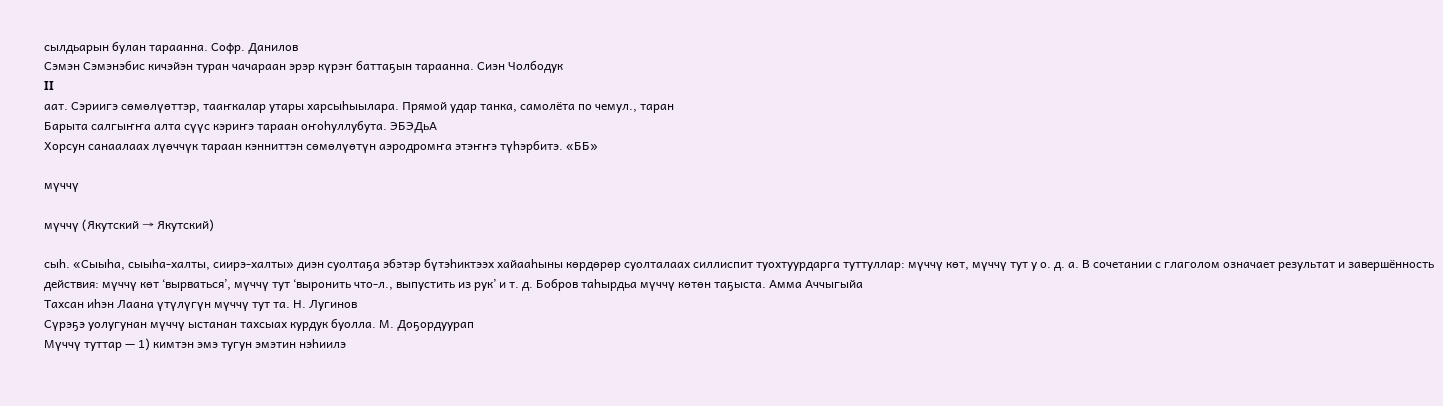сылдьарын булан тараанна. Софр. Данилов
Сэмэн Сэмэнэбис кичэйэн туран чачараан эрэр күрэҥ баттаҕын тараанна. Сиэн Чолбодук
II
аат. Сэриигэ сөмөлүөттэр, тааҥкалар утары харсыһыылара. Прямой удар танка, самолёта по чемул., таран
Барыта салгыҥҥа алта сүүс кэриҥэ тараан оҥоһуллубута. ЭБЭДьА
Хорсун санаалаах лүөччүк тараан кэнниттэн сөмөлүөтүн аэродромҥа этэҥҥэ түһэрбитэ. «ББ»

мүччү

мүччү (Якутский → Якутский)

сыһ. «Сыыһа, сыыһа-халты, сиирэ-халты» диэн суолтаҕа эбэтэр бүтэһиктээх хайааһыны көрдөрөр суолталаах силлиспит туохтуурдарга туттуллар: мүччү көт, мүччү тут у о. д. а. В сочетании с глаголом означает результат и завершённость действия: мүччү көт ‘вырваться’, мүччү тут ‘выронить что-л., выпустить из рук’ и т. д. Бобров таһырдьа мүччү көтөн таҕыста. Амма Аччыгыйа
Тахсан иһэн Лаана үтүлүгүн мүччү тут та. Н. Лугинов
Сүрэҕэ уолугунан мүччү ыстанан тахсыах курдук буолла. М. Доҕордуурап
Мүччү туттар — 1) кимтэн эмэ тугун эмэтин нэһиилэ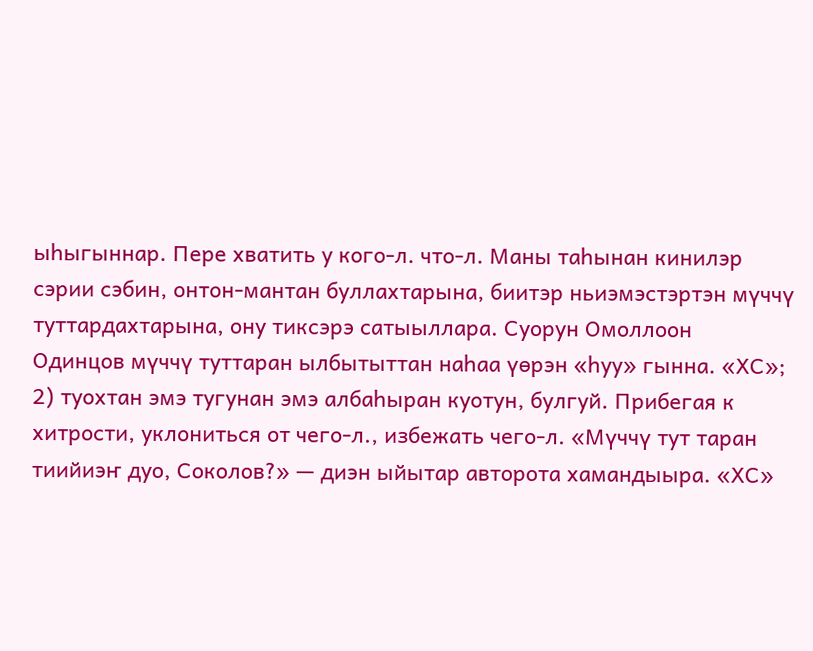ыһыгыннар. Пере хватить у кого-л. что-л. Маны таһынан кинилэр сэрии сэбин, онтон-мантан буллахтарына, биитэр ньиэмэстэртэн мүччү туттардахтарына, ону тиксэрэ сатыыллара. Суорун Омоллоон
Одинцов мүччү туттаран ылбытыттан наһаа үөрэн «һуу» гынна. «ХС»; 2) туохтан эмэ тугунан эмэ албаһыран куотун, булгуй. Прибегая к хитрости, уклониться от чего-л., избежать чего-л. «Мүччү тут таран тиийиэҥ дуо, Соколов?» — диэн ыйытар авторота хамандыыра. «ХС»